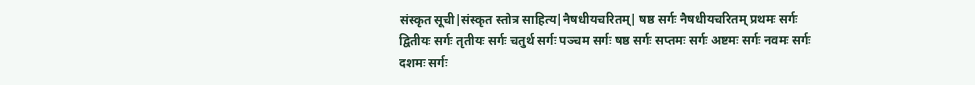संस्कृत सूची|संस्कृत स्तोत्र साहित्य|नैषधीयचरितम्| षष्ठ सर्गः नैषधीयचरितम् प्रथमः सर्गः द्वितीयः सर्गः तृतीयः सर्गः चतुर्थ सर्गः पञ्चम सर्गः षष्ठ सर्गः सप्तमः सर्गः अष्टमः सर्गः नवमः सर्गः दशमः सर्गः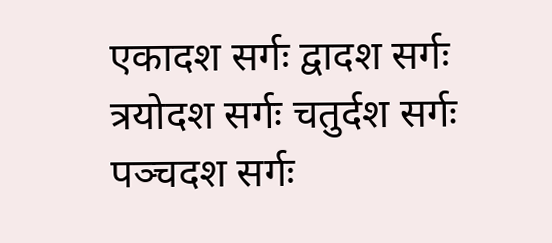एकादश सर्गः द्वादश सर्गः त्रयोदश सर्गः चतुर्दश सर्गः पञ्चदश सर्गः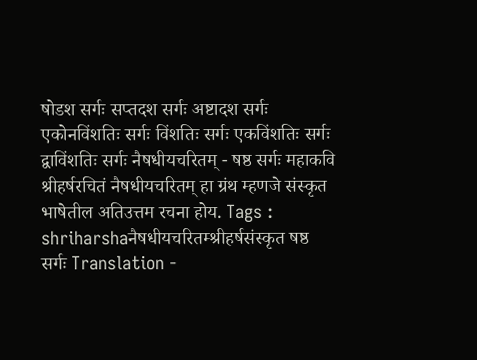षोडश सर्गः सप्तदश सर्गः अष्टादश सर्गः एकोनविंशतिः सर्गः विंशतिः सर्गः एकविंशतिः सर्गः द्वाविंशतिः सर्गः नैषधीयचरितम् - षष्ठ सर्गः महाकवि श्रीहर्षरचितं नैषधीयचरितम् हा ग्रंथ म्हणजे संस्कृत भाषेतील अतिउत्तम रचना होय. Tags : shriharshaनैषधीयचरितम्श्रीहर्षसंस्कृत षष्ठ सर्गः Translation -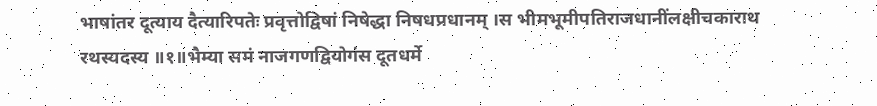भाषांतर दूत्याय दैत्यारिपतेः प्रवृत्तोद्विषां निषेद्धा निषधप्रधानम् ।स भीमभूमीपतिराजधानींलक्षीचकाराथ रथस्यदस्य ॥१॥भैम्या समं नाजगणद्वियोगंस दूतधर्मे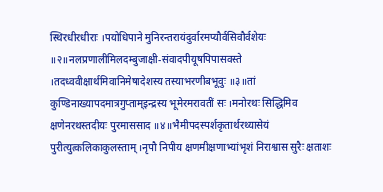स्थिरधीरधीराः ।पयोधिपाने मुनिरन्तरायंदुर्वारमप्यौर्वसिवौर्वशेयः ॥२॥नलप्रणालीमिलदम्बुजाक्षी-संवादपीयूषपिपासवस्ते ।तदध्ववीक्षार्थमिवानिमेषादेशस्य तस्याभरणीबभूवुः ॥३॥तां कुण्डिनाख्यापदमात्रगुप्ताम्इन्द्रस्य भूमेरमरावतीं सः ।मनोरथः सिद्धिमिव क्षणेनरथस्तदीयः पुरमाससाद ॥४॥भैमीपदस्पर्शकृतार्थरथ्यासेयं पुरीत्युत्कलिकाकुलस्ताम् ।नृपौ निपीय क्षणमीक्षणाभ्यांभृशं निराश्वास सुरैः क्षताशः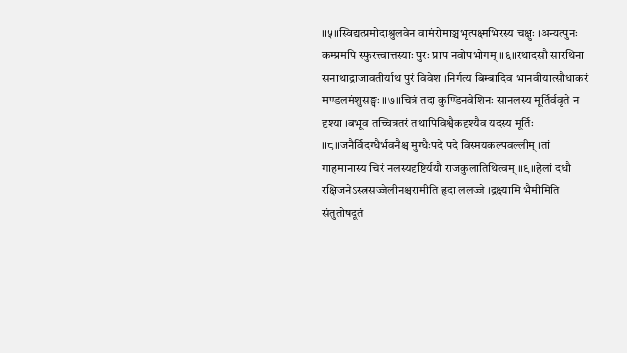॥५॥स्विद्यत्प्रमोदाश्रुलवेन वामंरोमाञ्चभृत्पक्ष्मभिरस्य चक्षुः ।अन्यत्पुनः कम्प्रमपि स्फुरत्त्वात्तस्याः पुरः प्राप नवोपभोगम् ॥६॥रथादसौ सारथिना सनाथाद्राजावतीर्याथ पुरं विवेश ।निर्गत्य बिम्बादिव भानवीयात्सौधाकरं मण्डलमंशुसङ्घः ॥७॥चित्रं तदा कुण्डिनवेशिनः सानलस्य मूर्तिर्ववृते न दृश्या ।बभूव तच्चित्रतरं तथापिविश्वैकदृश्यैव यदस्य मूर्तिः ॥८॥जनैर्विदग्धैर्भवनैश्च मुग्धैःपदे पदे विस्मयकल्पवल्लीम् ।तां गाहमानास्य चिरं नलस्यदृष्टिर्ययौ राजकुलातिथित्वम् ॥९॥हेलां दधौ रक्षिजनेऽस्त्रसज्जेलीनश्चरामीति हृदा ललज्जे ।द्रक्ष्यामि भैमीमिति संतुतोषदूतं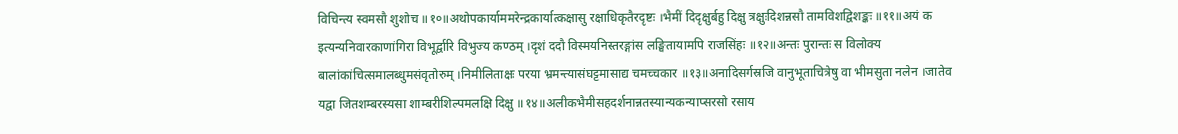विचिन्त्य स्वमसौ शुशोच ॥१०॥अथोपकार्याममरेन्द्रकार्यात्कक्षासु रक्षाधिकृतैरदृष्टः ।भैमीं दिदृक्षुर्बहु दिक्षु त्रक्षुःदिशन्नसौ तामविशद्विशङ्कः ॥११॥अयं क इत्यन्यनिवारकाणांगिरा विभूर्द्वारि विभुज्य कण्ठम् ।दृशं ददौ विस्मयनिस्तरङ्गांस लङ्घितायामपि राजसिंहः ॥१२॥अन्तः पुरान्तः स विलोक्य बालांकांचित्समालब्धुमसंवृतोरुम् ।निमीलिताक्षः परया भ्रमन्त्यासंघट्टमासाद्य चमच्चकार ॥१३॥अनादिसर्गस्रजि वानुभूताचित्रेषु वा भीमसुता नलेन ।जातेव यद्वा जितशम्बरस्यसा शाम्बरीशिल्पमलक्षि दिक्षु ॥१४॥अलीकभैमीसहदर्शनान्नतस्यान्यकन्याप्सरसो रसाय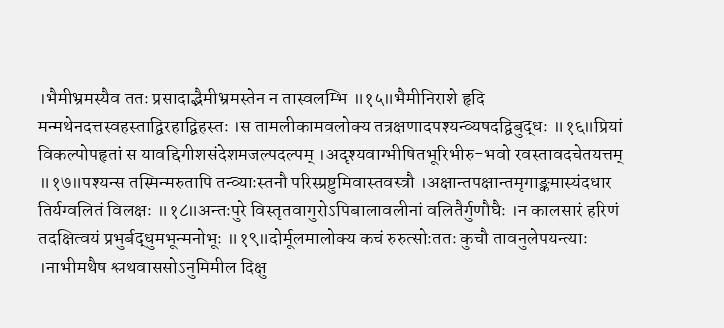।भैमीभ्रमस्यैव ततः प्रसादाद्भैमीभ्रमस्तेन न तास्वलम्भि ॥१५॥भैमीनिराशे हृदि मन्मथेनदत्तस्वहस्ताद्विरहाद्विहस्तः ।स तामलीकामवलोक्य तत्रक्षणादपश्यन्व्यषदद्विबुद्धः ॥१६॥प्रियां विकल्पोपहृतां स यावद्दिगीशसंदेशमजल्पदल्पम् ।अदृश्यवाग्भीषितभूरिभीरु-भवो रवस्तावदचेतयत्तम् ॥१७॥पश्यन्स तस्मिन्मरुतापि तन्व्याःस्तनौ परिस्प्रष्टुमिवास्तवस्त्रौ ।अक्षान्तपक्षान्तमृगाङ्कमास्यंदधार तिर्यग्वलितं विलक्षः ॥१८॥अन्तःपुरे विस्तृतवागुरोऽपिबालावलीनां वलितैर्गुणौघैः ।न कालसारं हरिणं तदक्षित्वयं प्रभुर्बद्धुमभून्मनोभूः ॥१९॥दोर्मूलमालोक्य कचं रुरुत्सोःततः कुचौ तावनुलेपयन्त्याः ।नाभीमथैष श्लथवाससोऽनुमिमील दिक्षु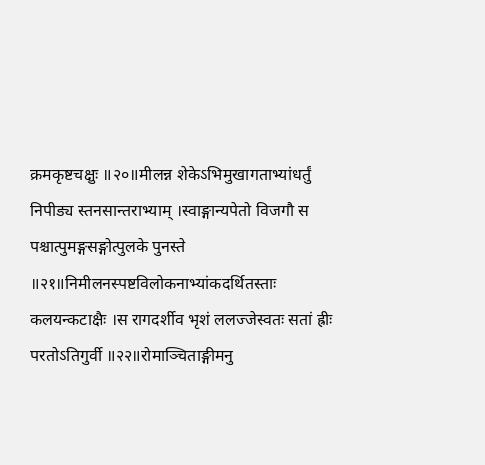क्रमकृष्टचक्षुः ॥२०॥मीलन्न शेकेऽभिमुखागताभ्यांधर्तुं निपीड्य स्तनसान्तराभ्याम् ।स्वाङ्गान्यपेतो विजगौ स पश्चात्पुमङ्गसङ्गोत्पुलके पुनस्ते ॥२१॥निमीलनस्पष्टविलोकनाभ्यांकदर्थितस्ताः कलयन्कटाक्षैः ।स रागदर्शीव भृशं ललज्जेस्वतः सतां ह्रीः परतोऽतिगुर्वी ॥२२॥रोमाञ्चिताङ्गीमनु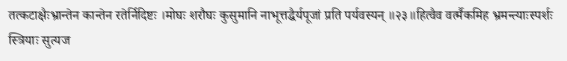तत्कटाक्षैःभ्रान्तेन कान्तेन रतेर्निदिष्टः ।मोघः शरौघः कुसुमानि नाभूत्तद्धैर्यपूजां प्रति पर्यवस्यन् ॥२३॥हित्वैव वर्त्मैकमिह भ्रमन्त्याःस्पर्शः स्त्रियाः सुत्यज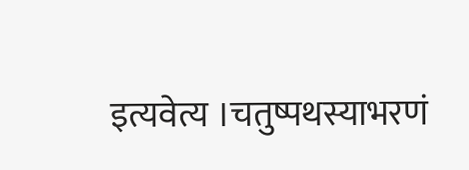इत्यवेत्य ।चतुष्पथस्याभरणं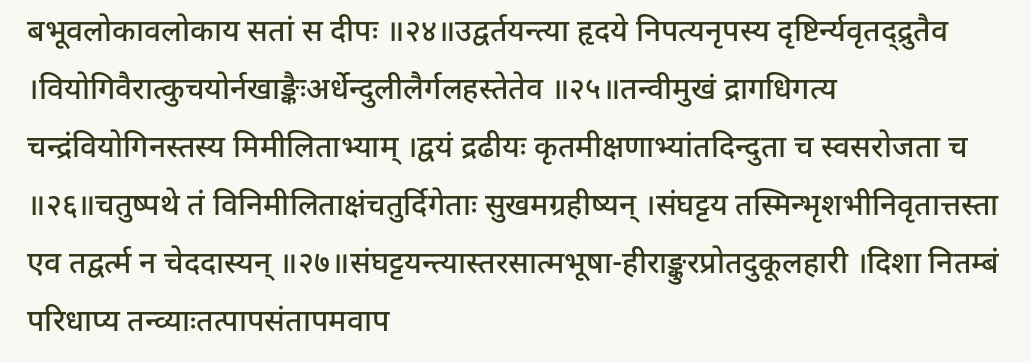बभूवलोकावलोकाय सतां स दीपः ॥२४॥उद्वर्तयन्त्या हृदये निपत्यनृपस्य दृष्टिर्न्यवृतद्द्रुतैव ।वियोगिवैरात्कुचयोर्नखाङ्कैःअर्धेन्दुलीलैर्गलहस्तेतेव ॥२५॥तन्वीमुखं द्रागधिगत्य चन्द्रंवियोगिनस्तस्य मिमीलिताभ्याम् ।द्वयं द्रढीयः कृतमीक्षणाभ्यांतदिन्दुता च स्वसरोजता च ॥२६॥चतुष्पथे तं विनिमीलिताक्षंचतुर्दिगेताः सुखमग्रहीष्यन् ।संघट्टय तस्मिन्भृशभीनिवृतात्तस्ता एव तद्वर्त्म न चेददास्यन् ॥२७॥संघट्टयन्त्यास्तरसात्मभूषा-हीराङ्कुरप्रोतदुकूलहारी ।दिशा नितम्बं परिधाप्य तन्व्याःतत्पापसंतापमवाप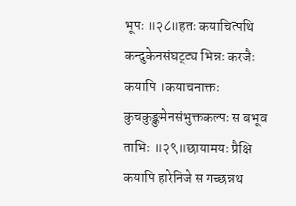भूपः ॥२८॥हतः कयाचित्पथि कन्दुकेनसंघट्ट्य भिन्नः करजैः कयापि ।कयाचनाक्तः कुचकुङ्कुमेनसंभुक्तकल्पः स बभूव ताभिः ॥२९॥छायामयः प्रैक्षि कयापि हारेनिजे स गच्छन्नथ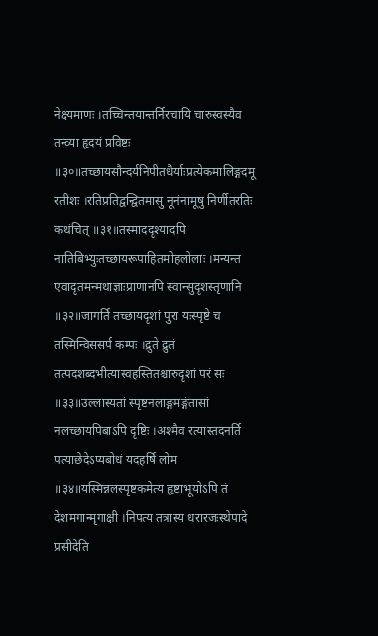नेक्ष्यमाणः ।तच्चिन्तयान्तर्निरचायि चारुस्वस्यैव तन्व्या हृदयं प्रविष्टः ॥३०॥तच्छायसौन्दर्यनिपीतधैर्याःप्रत्येकमालिङ्गदमू रतीशः ।रतिप्रतिद्वन्द्वितमासु नूनंनामूषु निर्णीतरतिः कथंचित् ॥३१॥तस्माददृश्यादपि नातिबिभ्युःतच्छायरूपाहितमोहलोलाः ।मन्यन्त एवादृतमन्मथाज्ञाःप्राणानपि स्वान्सुदृशस्तृणानि ॥३२॥जागर्ति तच्छायदृशां पुरा यःस्पृष्टे च तस्मिन्विससर्प कम्पः ।द्रुते द्रुतं तत्पदशब्दभीत्यास्वहस्तितश्चारुदृशां परं सः ॥३३॥उल्लास्यतां स्पृष्टनलाङ्गमङ्गंतासां नलच्छायपिबाऽपि दृष्टिः ।अश्मैव रत्यास्तदनर्ति पत्याछेदेऽप्यबोधं यदहर्षि लोम ॥३४॥यस्मिन्नलस्पृष्टकमेत्य हृष्टाभूयोऽपि तं देशमगान्मृगाक्षी ।निपत्य तत्रास्य धरारजःस्थेपादे प्रसीदेति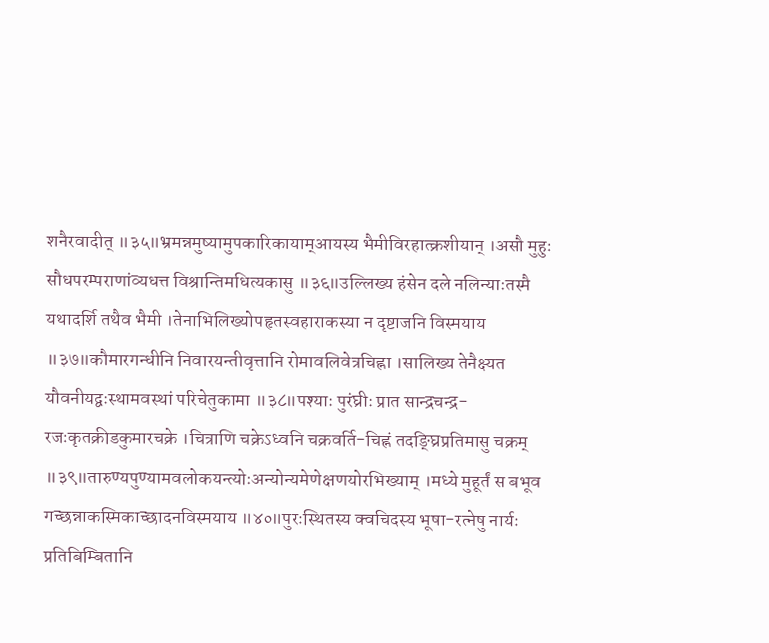शनैरवादीत् ॥३५॥भ्रमन्नमुष्यामुपकारिकायाम्आयस्य भैमीविरहात्क्रशीयान् ।असौ मुहुः सौधपरम्पराणांव्यधत्त विश्रान्तिमधित्यकासु ॥३६॥उल्लिख्य हंसेन दले नलिन्याःतस्मै यथादर्शि तथैव भैमी ।तेनाभिलिख्योपहृतस्वहाराकस्या न दृष्टाजनि विस्मयाय ॥३७॥कौमारगन्धीनि निवारयन्तीवृत्तानि रोमावलिवेत्रचिह्ना ।सालिख्य तेनैक्ष्यत यौवनीयद्वःस्थामवस्थां परिचेतुकामा ॥३८॥पश्याः पुरंघ्रीः प्रात सान्द्रचन्द्र-रजःकृतक्रीडकुमारचक्रे ।चित्राणि चक्रेऽध्वनि चक्रवर्ति-चिह्नं तदङ्घ्रिप्रतिमासु चक्रम् ॥३९॥तारुण्यपुण्यामवलोकयन्त्योःअन्योन्यमेणेक्षणयोरभिख्याम् ।मध्ये मुहूर्तं स बभूव गच्छन्नाकस्मिकाच्छादनविस्मयाय ॥४०॥पुरःस्थितस्य क्वचिदस्य भूषा-रत्नेषु नार्यः प्रतिबिम्बितानि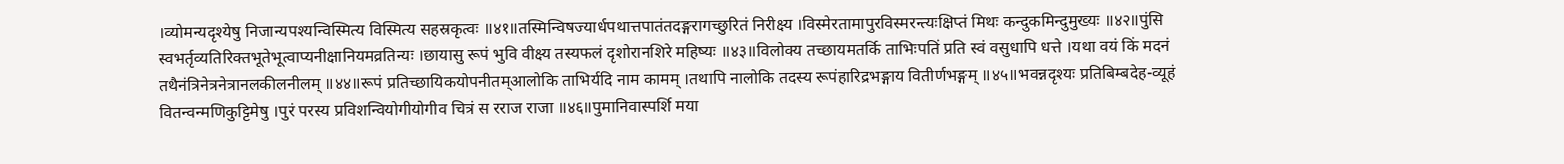।व्योमन्यदृश्येषु निजान्यपश्यन्विस्मित्य विस्मित्य सहस्रकृत्वः ॥४१॥तस्मिन्विषज्यार्धपथात्तपातंतदङ्गरागच्छुरितं निरीक्ष्य ।विस्मेरतामापुरविस्मरन्त्यःक्षिप्तं मिथः कन्दुकमिन्दुमुख्यः ॥४२॥पुंसि स्वभर्तृव्यतिरिक्तभूतेभूत्वाप्यनीक्षानियमव्रतिन्यः ।छायासु रूपं भुवि वीक्ष्य तस्यफलं दृशोरानशिरे महिष्यः ॥४३॥विलोक्य तच्छायमतर्कि ताभिःपतिं प्रति स्वं वसुधापि धत्ते ।यथा वयं किं मदनं तथैनंत्रिनेत्रनेत्रानलकीलनीलम् ॥४४॥रूपं प्रतिच्छायिकयोपनीतम्आलोकि ताभिर्यदि नाम कामम् ।तथापि नालोकि तदस्य रूपंहारिद्रभङ्गाय वितीर्णभङ्गम् ॥४५॥भवन्नदृश्यः प्रतिबिम्बदेह-व्यूहं वितन्वन्मणिकुट्टिमेषु ।पुरं परस्य प्रविशन्वियोगीयोगीव चित्रं स रराज राजा ॥४६॥पुमानिवास्पर्शि मया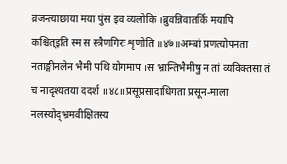व्रजन्त्याछाया मया पुंस इव व्यलोकि ।ब्रुवन्निवातर्कि मयापि कश्चित्इति स्म स स्त्रैणगिरः शृणोति ॥४७॥अम्बां प्रणत्योपनता नताङ्गीनलेन भैमी पथि योगमाप ।स भ्रान्तिभैमीषु न तां व्यविक्तसा तं च नादृश्यतया ददर्श ॥४८॥प्रसूप्रसादाधिगता प्रसून-माला नलस्योद्भ्रमवीक्षितस्य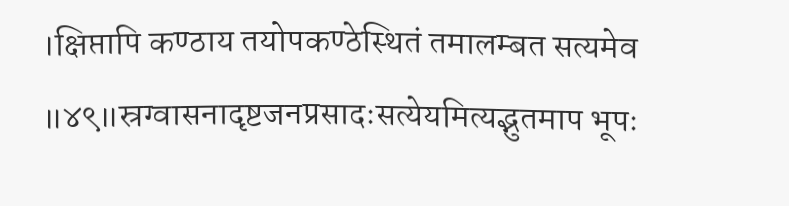।क्षिप्तापि कण्ठाय तयोपकण्ठेस्थितं तमालम्बत सत्यमेव ॥४९॥स्रग्वासनादृष्टजनप्रसादःसत्येयमित्यद्भुतमाप भूपः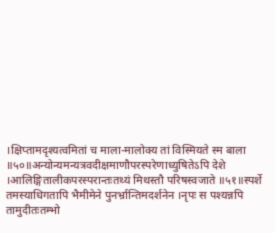।क्षिप्तामदृश्यत्वमितां च माला-मालोक्य तां विस्मियते स्म बाला ॥५०॥अन्योन्यमन्यत्रवदीक्षमाणौपरस्परेणाध्युषितेऽपि देशे ।आलिङ्गितालीकपरस्परान्तःतथ्यं मिथस्तौ परिषस्वजाते ॥५१॥स्पर्शे तमस्याधिगतापि भैमीमेने पुनर्भ्रान्तिमदर्शनेन ।नृपः स पश्यन्नपि तामुदीतःतम्भो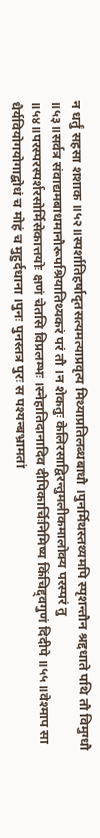न धर्तुं सहसा शशाक ॥५२॥स्पर्शातिहर्षादृतसत्यमत्याप्रवृत्य मिथ्याप्रतिलब्धबाधौ ।पुनर्मिथस्तथ्यमपि स्पृशन्तौन श्रद्दधाते पथि तौ विमुग्धौ ॥५३॥सर्वत्र संवाद्यमबाधमानौरूपश्रियातिथ्यकरं परं तौ ।न शेकतुः केलिरसाद्विरन्तुमलीकमालोक्य परस्परं तु ॥५४॥परस्परस्पर्शरसोर्मिसेकात्तयोः क्षणं चेतसि विप्रलम्भः ।स्नेहातिदानादिव दीपिकार्चिःनिमिष्य किंचिद्द्वगुणं दिदीपे ॥५५॥वेश्माप सा धैर्यवियोगयोगाद्बोधं च मोहं च मुहुर्दधाना ।पुनः पुनस्तत्र पुरः स पश्यन्बभ्रामतां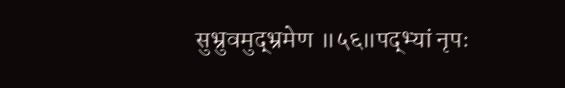सुभ्रुवमुद्भ्रमेण ॥५६॥पद्भ्यां नृपः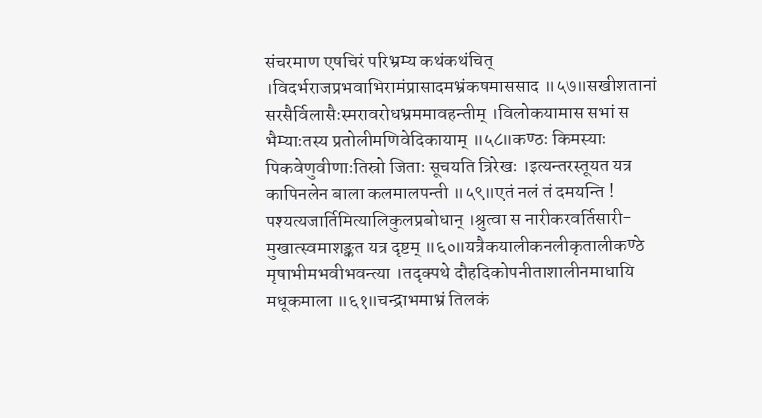संचरमाण एषचिरं परिभ्रम्य कथंकथंचित् ।विदर्भराजप्रभवाभिरामंप्रासादमभ्रंकषमाससाद ॥५७॥सखीशतानां सरसैर्विलासैःस्मरावरोधभ्रममावहन्तीम् ।विलोकयामास सभां स भैम्याःतस्य प्रतोलीमणिवेदिकायाम् ॥५८॥कण्ठः किमस्याः पिकवेणुवीणाःतिस्रो जिताः सूचयति त्रिरेखः ।इत्यन्तरस्तूयत यत्र कापिनलेन बाला कलमालपन्ती ॥५९॥एतं नलं तं दमयन्ति ! पश्यत्यजार्तिमित्यालिकुलप्रबोधान् ।श्रुत्वा स नारीकरवर्तिसारी-मुखात्स्वमाशङ्कत यत्र दृष्टम् ॥६०॥यत्रैकयालीकनलीकृतालीकण्ठे मृषाभीमभवीभवन्त्या ।तदृक्पथे दौहदिकोपनीताशालीनमाधायि मधूकमाला ॥६१॥चन्द्राभमाभ्रं तिलकं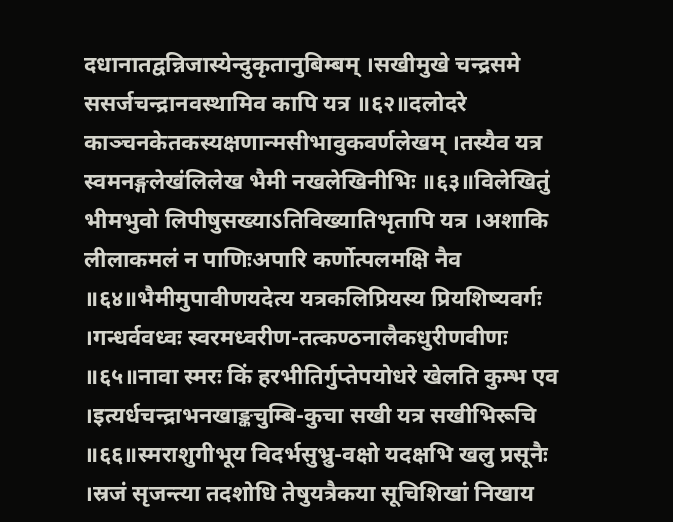दधानातद्वन्निजास्येन्दुकृतानुबिम्बम् ।सखीमुखे चन्द्रसमे ससर्जचन्द्रानवस्थामिव कापि यत्र ॥६२॥दलोदरे काञ्चनकेतकस्यक्षणान्मसीभावुकवर्णलेखम् ।तस्यैव यत्र स्वमनङ्गलेखंलिलेख भैमी नखलेखिनीभिः ॥६३॥विलेखितुं भीमभुवो लिपीषुसख्याऽतिविख्यातिभृतापि यत्र ।अशाकि लीलाकमलं न पाणिःअपारि कर्णोत्पलमक्षि नैव ॥६४॥भैमीमुपावीणयदेत्य यत्रकलिप्रियस्य प्रियशिष्यवर्गः ।गन्धर्ववध्वः स्वरमध्वरीण-तत्कण्ठनालैकधुरीणवीणः ॥६५॥नावा स्मरः किं हरभीतिर्गुप्तेपयोधरे खेलति कुम्भ एव ।इत्यर्धचन्द्राभनखाङ्कचुम्बि-कुचा सखी यत्र सखीभिरूचि ॥६६॥स्मराशुगीभूय विदर्भसुभ्रु-वक्षो यदक्षभि खलु प्रसूनैः ।स्रजं सृजन्त्या तदशोधि तेषुयत्रैकया सूचिशिखां निखाय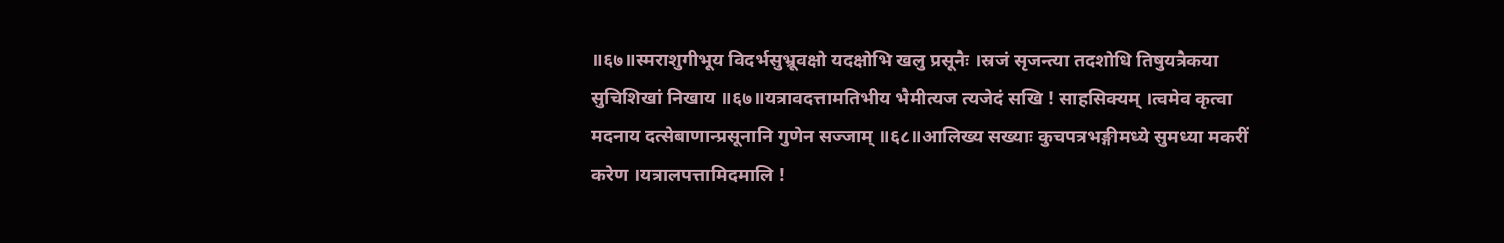॥६७॥स्मराशुगीभूय विदर्भसुभ्रूवक्षो यदक्षोभि खलु प्रसूनैः ।स्रजं सृजन्त्या तदशोधि तिषुयत्रैकया सुचिशिखां निखाय ॥६७॥यत्रावदत्तामतिभीय भैमीत्यज त्यजेदं सखि ! साहसिक्यम् ।त्वमेव कृत्वा मदनाय दत्सेबाणान्प्रसूनानि गुणेन सज्जाम् ॥६८॥आलिख्य सख्याः कुचपत्रभङ्गीमध्ये सुमध्या मकरीं करेण ।यत्रालपत्तामिदमालि !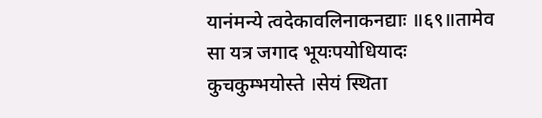यानंमन्ये त्वदेकावलिनाकनद्याः ॥६९॥तामेव सा यत्र जगाद भूयःपयोधियादः कुचकुम्भयोस्ते ।सेयं स्थिता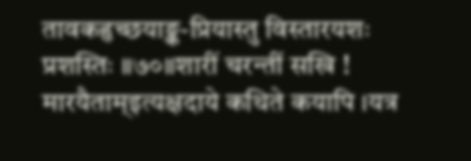तावकहृच्छयाङ्क-प्रियास्तु विस्तारयशः प्रशस्तिः ॥७०॥शारीं चरन्तीं सखि ! मारयैताम्इत्यक्षदाये कथिते कयापि ।यत्र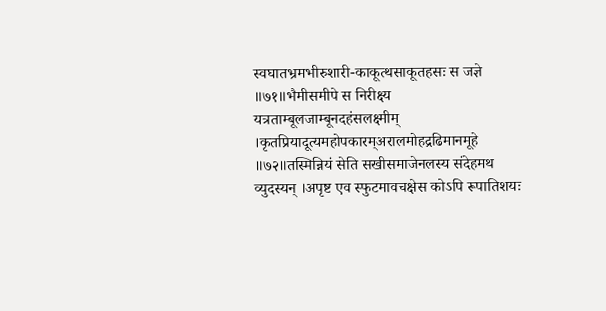स्वघातभ्रमभीरुशारी-काकूत्थसाकूतहसः स जज्ञे ॥७१॥भैमीसमीपे स निरीक्ष्य यत्रताम्बूलजाम्बूनदहंसलक्ष्मीम् ।कृतप्रियादूत्यमहोपकारम्अरालमोहद्रढिमानमूहे ॥७२॥तस्मिन्नियं सेति सखीसमाजेनलस्य संदेहमथ व्युदस्यन् ।अपृष्ट एव स्फुटमावचक्षेस कोऽपि रूपातिशयः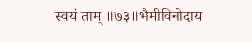स्वयं ताम् ॥७३॥भैमीविनोदाय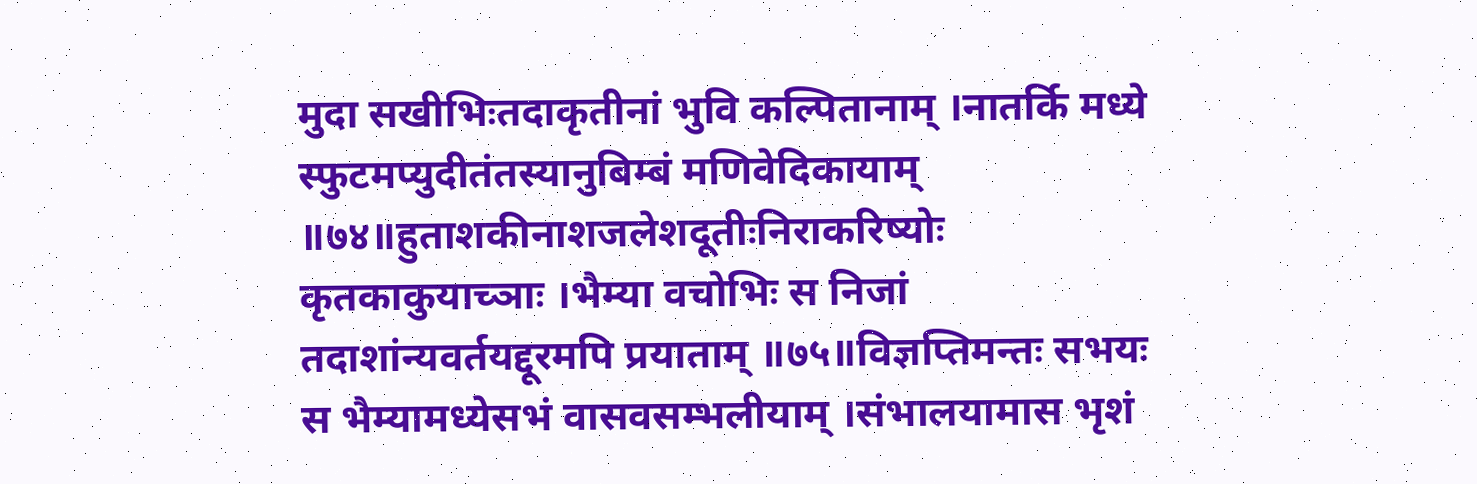मुदा सखीभिःतदाकृतीनां भुवि कल्पितानाम् ।नातर्कि मध्ये स्फुटमप्युदीतंतस्यानुबिम्बं मणिवेदिकायाम् ॥७४॥हुताशकीनाशजलेशदूतीःनिराकरिष्योः कृतकाकुयाच्ञाः ।भैम्या वचोभिः स निजां तदाशांन्यवर्तयद्दूरमपि प्रयाताम् ॥७५॥विज्ञप्तिमन्तः सभयः स भैम्यामध्येसभं वासवसम्भलीयाम् ।संभालयामास भृशं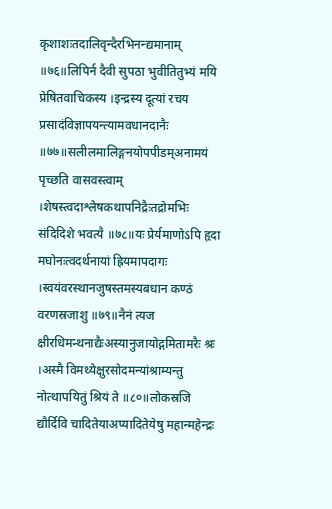कृशाशःतदालिवृन्दैरभिनन्द्यमानाम् ॥७६॥लिपिर्न दैवी सुपठा भुवीतितुभ्यं मयि प्रेषितवाचिकस्य ।इन्द्रस्य दूत्यां रचय प्रसादंविज्ञापयन्त्यामवधानदानैः ॥७७॥सलीलमालिङ्गनयोपपीडम्अनामयं पृच्छति वासवस्त्वाम् ।शेषस्त्वदाश्लेषकथापनिद्रैःतद्रोमभिः संदिदिशे भवत्यै ॥७८॥यः प्रेर्यमाणोऽपि हृदा मघोनःत्वदर्थनायां ह्रियमापदागः ।स्वयंवरस्थानजुषस्तमस्यबधान कण्ठं वरणस्रजाशु ॥७९॥नैनं त्यज क्षीरधिमन्थनाद्यैःअस्यानुजायोद्गमितामरैः श्रः ।अस्मै विमथ्येक्षुरसोदमन्यांश्राम्यन्तु नोत्थापयितुं श्रियं ते ॥८०॥लोकस्रजि द्यौर्दिवि चादितेयाअप्यादितेयेषु महान्महेन्द्रः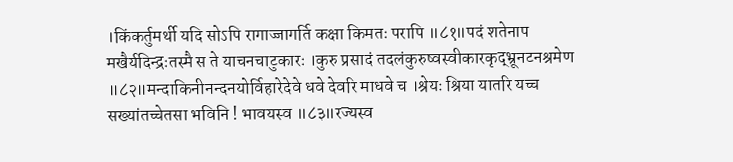।किंकर्तुमर्थी यदि सोऽपि रागाज्जागर्ति कक्षा किमतः परापि ॥८१॥पदं शतेनाप मखैर्यदिन्द्रःतस्मै स ते याचनचाटुकारः ।कुरु प्रसादं तदलंकुरुष्वस्वीकारकृद्भ्रूनटनश्रमेण ॥८२॥मन्दाकिनीनन्दनयोर्विहारेदेवे धवे देवरि माधवे च ।श्रेयः श्रिया यातरि यच्च सख्यांतच्चेतसा भविनि ! भावयस्व ॥८३॥रज्यस्व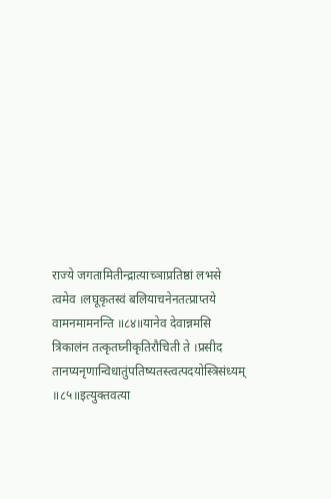राज्ये जगतामितीन्द्रात्याच्ञाप्रतिष्ठां लभसे त्वमेव ।लघूकृतस्वं बलियाचनेनतत्प्राप्तये वामनमामनन्ति ॥८४॥यानेव देवान्नमसि त्रिकालंन तत्कृतघ्नीकृतिरौचिती ते ।प्रसीद तानप्यनृणान्विधातुंपतिष्यतस्त्वत्पदयोस्त्रिसंध्यम् ॥८५॥इत्युक्तवत्या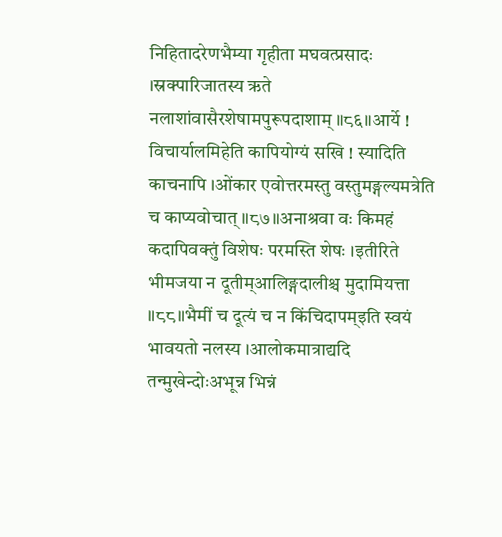निहितादरेणभैम्या गृहीता मघवत्प्रसादः ।स्रक्पारिजातस्य ऋते नलाशांवासैरशेषामपुरूपदाशाम् ॥८६॥आर्ये ! विचार्यालमिहेति कापियोग्यं सखि ! स्यादिति काचनापि ।ओंकार एवोत्तरमस्तु वस्तुमङ्गल्यमत्रेति च काप्यवोचात् ॥८७॥अनाश्रवा वः किमहं कदापिवक्तुं विशेषः परमस्ति शेषः ।इतीरिते भीमजया न दूतीम्आलिङ्गदालीश्च मुदामियत्ता ॥८८॥भैमीं च दूत्यं च न किंचिदापम्इति स्वयं भावयतो नलस्य ।आलोकमात्राद्यदि तन्मुखेन्दोःअभून्न भिन्नं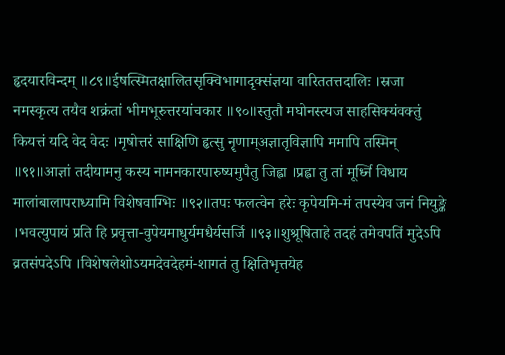हृदयारविन्दम् ॥८९॥ईषत्स्मितक्षालितसृक्विभागादृक्संज्ञया वारिततत्तदालिः ।स्रजा नमस्कृत्य तयैव शक्रंतां भीमभूरुत्तरयांचकार ॥९०॥स्तुतौ मघोनस्त्यज साहसिक्यंवक्तुं कियत्तं यदि वेद वेदः ।मृषोत्तरं साक्षिणि हृत्सु नॄणाम्अज्ञातृविज्ञापि ममापि तस्मिन् ॥९१॥आज्ञां तदीयामनु कस्य नामनकारपारुष्यमुपैतु जिह्वा ।प्रह्वा तु तां मूर्ध्नि विधाय मालांबालापराध्यामि विशेषवाग्भिः ॥९२॥तपः फलत्वेन हरेः कृपेयमि-मं तपस्येव जनं नियुङ्के ।भवत्युपायं प्रति हि प्रवृत्ता-वुपेयमाधुर्यमधैर्यसर्जि ॥९३॥शुश्रूषिताहे तदहं तमेवपतिं मुदेऽपि व्रतसंपदेऽपि ।विशेषलेशोऽयमदेवदेहमं-शागतं तु क्षितिभृत्तयेह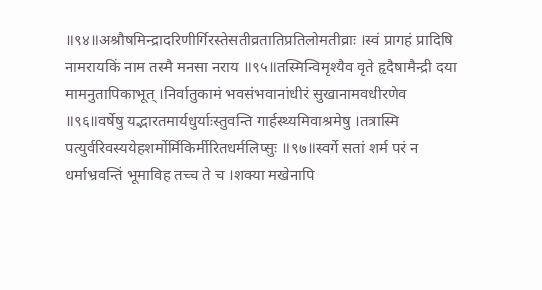॥९४॥अश्रौषमिन्द्रादरिणीर्गिरस्तेसतीव्रतातिप्रतिलोमतीव्राः ।स्वं प्रागहं प्रादिषि नामरायकिं नाम तस्मै मनसा नराय ॥९५॥तस्मिन्विमृश्यैव वृते हृदैषामैन्द्री दया मामनुतापिकाभूत् ।निर्वातुकामं भवसंभवानांधीरं सुखानामवधीरणेव ॥९६॥वर्षेषु यद्भारतमार्यधुर्याःस्तुवन्ति गार्हस्थ्यमिवाश्रमेषु ।तत्रास्मि पत्युर्वरिवस्ययेहशर्मोर्मिकिर्मीरितधर्मलिप्सुः ॥९७॥स्वर्गे सतां शर्म परं न धर्माभ्रवन्तिं भूमाविह तच्च ते च ।शक्या मखेनापि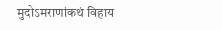मुदोऽमराणांकथं विहाय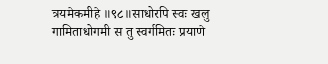त्रयमेकमीहे ॥९८॥साधोरपि स्वः खलु गामिताधोगमी स तु स्वर्गमितः प्रयाणे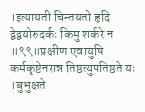।इत्यायती चिन्तयतो हृदि द्वेद्वयोरुदर्कः किमु शर्करे न ॥९९॥प्रक्षीण एवायुषि कर्मकृष्टेनरान्न तिष्ठत्युपतिष्ठते यः ।बुभुक्षते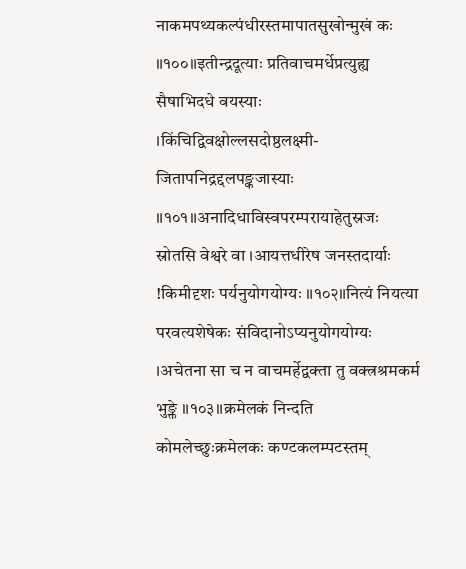नाकमपथ्यकल्पंधीरस्तमापातसुखोन्मुखं कः ॥१००॥इतीन्द्रदूत्याः प्रतिवाचमर्धेप्रत्युह्य सैषाभिदधे वयस्याः ।किंचिद्विवक्षोल्लसदोष्ठलक्ष्मी-जितापनिद्रद्दलपङ्कजास्याः ॥१०१॥अनादिधाविस्वपरम्परायाहेतुस्रजः स्रोतसि वेश्वरे वा ।आयत्तधीरेष जनस्तदार्याः !किमीदृशः पर्यनुयोगयोग्यः ॥१०२॥नित्यं नियत्या परवत्यशेषेकः संविदानोऽप्यनुयोगयोग्यः ।अचेतना सा च न वाचमर्हेद्वक्ता तु वक्त्रश्रमकर्म भुङ्क्ते ॥१०३॥क्रमेलकं निन्दति कोमलेच्छुःक्रमेलकः कण्टकलम्पटस्तम्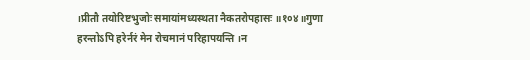।प्रीतौ तयोरिष्टभुजोः समायांमध्यस्थता नैकतरोपहासः ॥१०४॥गुणा हरन्तोऽपि हरेर्नरं मेन रोचमानं परिहापयन्ति ।न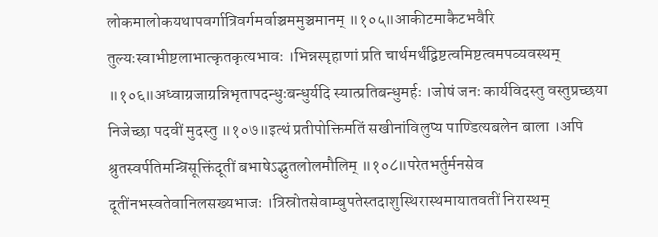लोकमालोकयथापवर्गात्रिवर्गमर्वाञ्चममुञ्चमानम् ॥१०५॥आकीटमाकैटभवैरि तुल्यःस्वाभीष्टलाभात्कृतकृत्यभावः ।भिन्नस्पृहाणां प्रति चार्थमर्थंद्विष्टत्वमिष्टत्वमपव्यवस्थम् ॥१०६॥अध्वाग्रजाग्रन्निभृतापदन्धुःबन्धुर्यदि स्यात्प्रतिबन्धुमर्हः ।जोषं जनः कार्यविदस्तु वस्तुप्रच्छया निजेच्छा पदवीं मुदस्तु ॥१०७॥इत्थं प्रतीपोक्तिमतिं सखीनांविलुप्य पाण्डित्यबलेन बाला ।अपि श्रुतस्वर्पतिमन्त्रिसूक्तिंदूतीं बभाषेऽद्भुतलोलमौलिम् ॥१०८॥परेतभर्तुर्मनसेव दूतींनभस्वतेवानिलसख्यभाजः ।त्रिस्रोतसेवाम्बुपतेस्तदाशुस्थिरास्थमायातवतीं निरास्थम्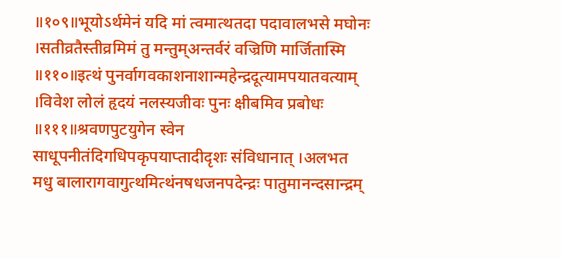॥१०९॥भूयोऽर्थमेनं यदि मां त्वमात्थतदा पदावालभसे मघोनः ।सतीव्रतैस्तीव्रमिमं तु मन्तुम्अन्तर्वरं वज्रिणि मार्जितास्मि ॥११०॥इत्थं पुनर्वागवकाशनाशान्महेन्द्रदूत्यामपयातवत्याम् ।विवेश लोलं हृदयं नलस्यजीवः पुनः क्षीबमिव प्रबोधः ॥१११॥श्रवणपुटयुगेन स्वेन साधूपनीतंदिगधिपकृपयाप्तादीदृशः संविधानात् ।अलभत मधु बालारागवागुत्थमित्थंनषधजनपदेन्द्रः पातुमानन्दसान्द्रम्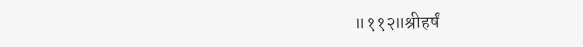॥११२॥श्रीहर्षं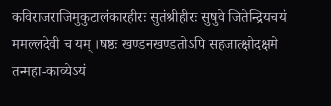कविराजराजिमुकुटालंकारहीरः सुतंश्रीहीरः सुषुवे जितेन्द्रियचयं ममल्लदेवी च यम् ।षष्ठः खण्डनखण्डतोऽपि सहजात्क्षोदक्षमे तन्महा-काव्येऽयं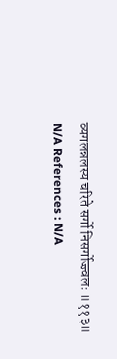व्यगलन्नलस्य चरिते सर्गो निसर्गोज्ज्वलः ॥११३॥ N/A References : N/A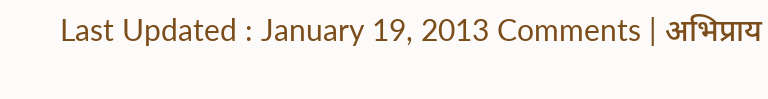Last Updated : January 19, 2013 Comments | अभिप्राय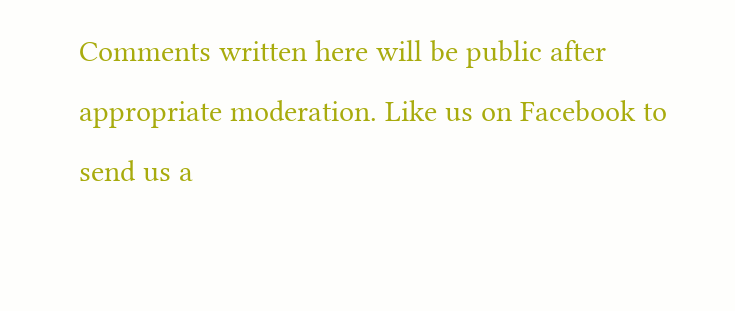Comments written here will be public after appropriate moderation. Like us on Facebook to send us a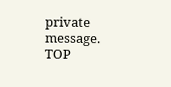private message. TOP